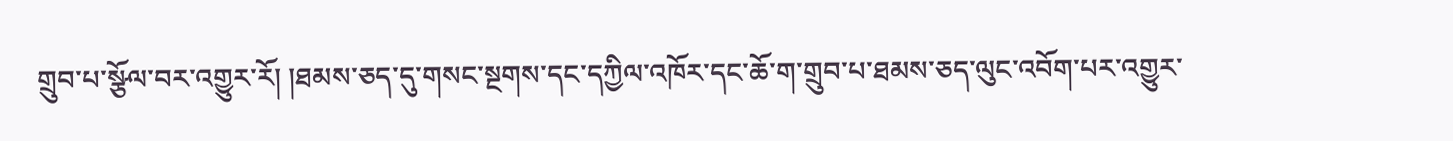གྲུབ་པ་སྩོལ་བར་འགྱུར་རོ། །ཐམས་ཅད་དུ་གསང་སྔགས་དང་དཀྱིལ་འཁོར་དང་ཆོ་ག་གྲུབ་པ་ཐམས་ཅད་ལུང་འབོག་པར་འགྱུར་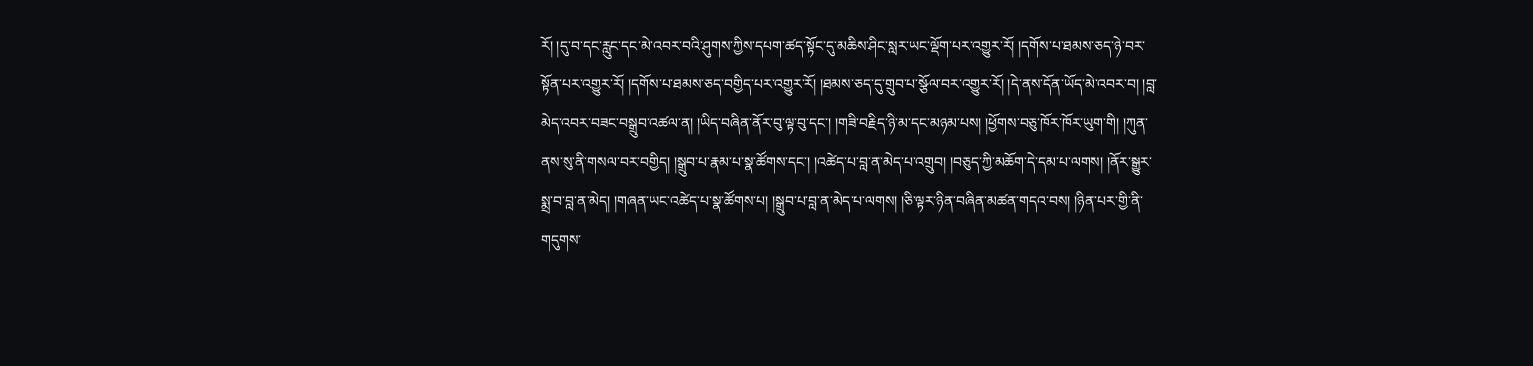རོ། །དུ་བ་དང་རླུང་དང་མེ་འབར་བའི་ཤུགས་ཀྱིས་དཔག་ཚད་སྟོང་དུ་མཆིས་ཤིང་སླར་ཡང་ལྡོག་པར་འགྱུར་རོ། །དགོས་པ་ཐམས་ཅད་ཉེ་བར་སྟོན་པར་འགྱུར་རོ། །དགོས་པ་ཐམས་ཅད་བགྱིད་པར་འགྱུར་རོ། །ཐམས་ཅད་དུ་གྲུབ་པ་སྩོལ་བར་འགྱུར་རོ། །དེ་ནས་དོན་ཡོད་མེ་འབར་བ། །བླ་མེད་འབར་བཟང་བསྒྲུབ་འཚལ་ན། །ཡིད་བཞིན་ནོར་བུ་ལྟ་བུ་དང་། །གཟི་བརྗིད་ཉི་མ་དང་མཉམ་པས། །ཕྱོགས་བཅུ་ཁོར་ཁོར་ཡུག་གི། །ཀུན་ནས་སུ་ནི་གསལ་བར་བགྱིད། །སྒྲུབ་པ་རྣམ་པ་སྣ་ཚོགས་དང་། །འཚེད་པ་བླ་ན་མེད་པ་འགྲུབ། །བཅུད་ཀྱི་མཆོག་དེ་དམ་པ་ལགས། །ནོར་སྒྱུར་སྨྲ་བ་བླ་ན་མེད། །གཞན་ཡང་འཚེད་པ་སྣ་ཚོགས་པ། །སྒྲུབ་པ་བླ་ན་མེད་པ་ལགས། །ཅི་ལྟར་ཉིན་བཞིན་མཚན་གདའ་བས། །ཉིན་པར་གྱི་ནི་གདུགས་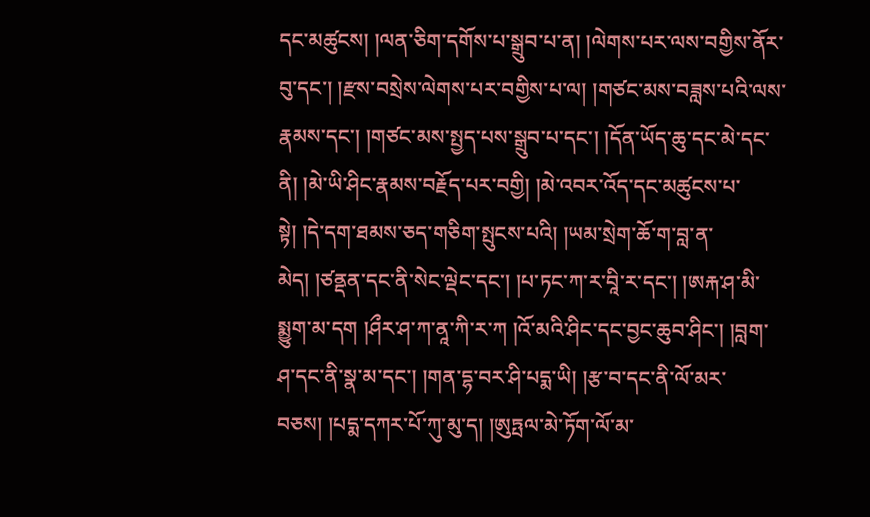དང་མཚུངས། །ལན་ཅིག་དགོས་པ་སྒྲུབ་པ་ན། །ལེགས་པར་ལས་བགྱིས་ནོར་བུ་དང་། །རྫས་བསྲེས་ལེགས་པར་བགྱིས་པ་ལ། །གཙང་མས་བཟླས་པའི་ལས་རྣམས་དང་། །གཙང་མས་སྤྱད་པས་སྒྲུབ་པ་དང་། །དོན་ཡོད་ཆུ་དང་མེ་དང་ནི། །མེ་ཡི་ཤིང་རྣམས་བརྗོད་པར་བགྱི། །མེ་འབར་འོད་དང་མཚུངས་པ་སྟེ། །དེ་དག་ཐམས་ཅད་གཅིག་སྤུངས་པའི། །ཡམ་སྲེག་ཆོ་ག་བླ་ན་མེད། །ཙནྡན་དང་ནི་སེང་ལྡེང་དང་། །པ་ཏང་ཀ་ར་བཱི་ར་དང་། །ཨརྐ་ཤ་མི་སྨྱུག་མ་དག །ཤྀར་ཤ་ཀ་ནཱ་ཀི་ར་ཀ །འོ་མའི་ཤིང་དང་བྱང་ཆུབ་ཤིང་། །བླག་ཤ་དང་ནི་སྣ་མ་དང་། །གན་དྷ་བར་ཤི་པདྨ་ཡི། །རྩ་བ་དང་ནི་ལོ་མར་བཅས། །པདྨ་དཀར་པོ་ཀུ་མུ་ད། །ཨུཏྤལ་མེ་ཏོག་ལོ་མ་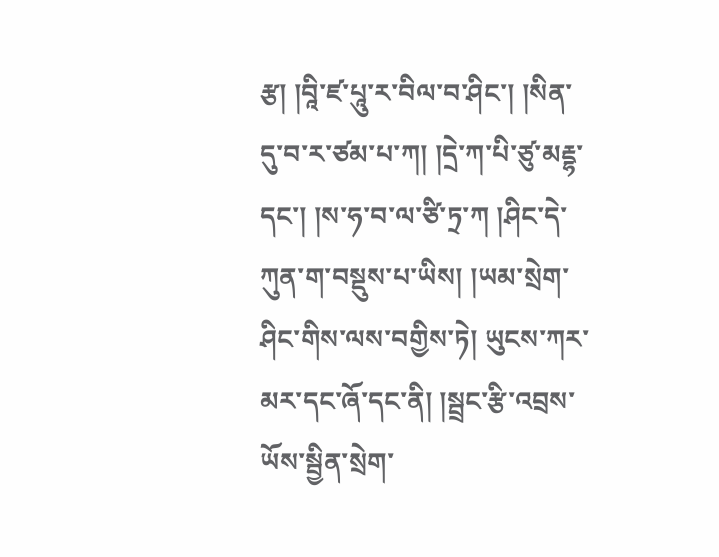རྩ། །བཱི་ཛ་པཱུ་ར་བིལ་བ་ཤིང་། །སིན་དུ་བ་ར་ཙམ་པ་ཀ། །དྲེ་ཀ་པི་ཙུ་མརྡྷ་དང་། །ས་ཧ་བ་ལ་ཙི་ཏྲ་ཀ །ཤིང་དེ་ཀུན་ག་བསྡུས་པ་ཡིས། །ཡམ་སྲེག་ཤིང་གིས་ལས་བགྱིས་ཏེ། ཡུངས་ཀར་མར་དང་ཞོ་དང་ནི། །སྦྲང་རྩི་འབྲས་ཡོས་སྦྱིན་སྲེག་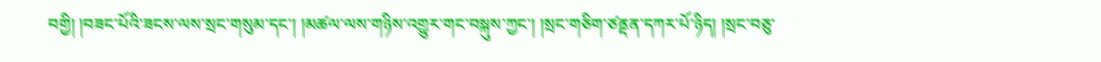བགྱི། །བཟང་པོའི་ཟངས་ལས་སྲང་གསུམ་དང་། །མཚལ་ལས་གཉིས་འགྱུར་གང་བསྐུས་ཀྱང་། །སྲང་གཅིག་ཙནྡན་དཀར་པོ་ཉིད། །སྲང་བཅུ་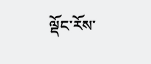ལྡོང་རོས་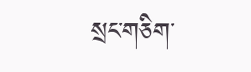སྲང་གཅིག་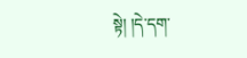སྟེ། །དེ་དག་